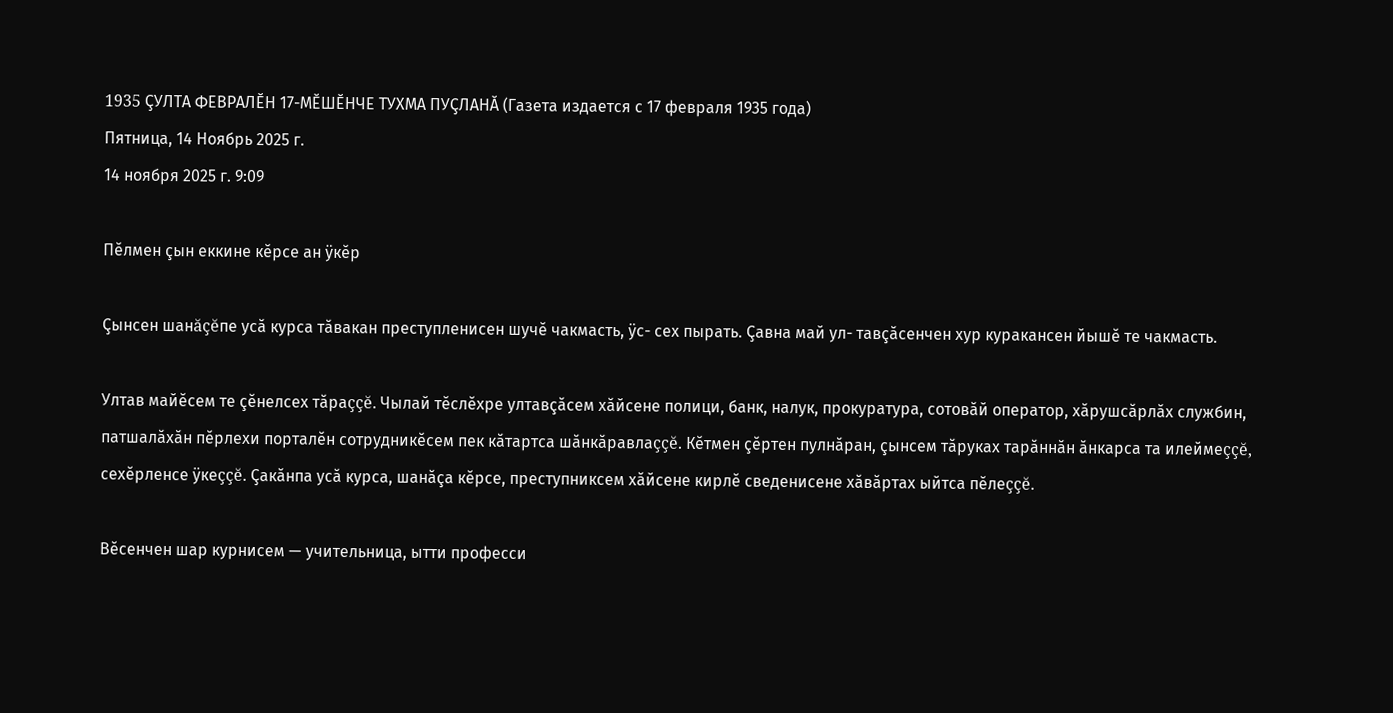1935 ÇУЛТА ФЕВРАЛĔН 17-МĔШĔНЧЕ ТУХМА ПУÇЛАНĂ (Газета издается с 17 февраля 1935 года)
Пятница, 14 Ноябрь 2025 г.
14 ноября 2025 г. 9:09

Пĕлмен çын еккине кĕрсе ан ÿкĕр

Çынсен шанăçĕпе усă курса тăвакан преступленисен шучĕ чакмасть, ÿс- сех пырать. Çавна май ул- тавçăсенчен хур куракансен йышĕ те чакмасть.

Ултав майĕсем те çĕнелсех тăраççĕ. Чылай тĕслĕхре ултавçăсем хăйсене полици, банк, налук, прокуратура, сотовăй оператор, хăрушсăрлăх службин, патшалăхăн пĕрлехи порталĕн сотрудникĕсем пек кăтартса шăнкăравлаççĕ. Кĕтмен çĕртен пулнăран, çынсем тăруках тарăннăн ăнкарса та илеймеççĕ, сехĕрленсе ÿкеççĕ. Çакăнпа усă курса, шанăçа кĕрсе, преступниксем хăйсене кирлĕ сведенисене хăвăртах ыйтса пĕлеççĕ.

Вĕсенчен шар курнисем — учительница, ытти професси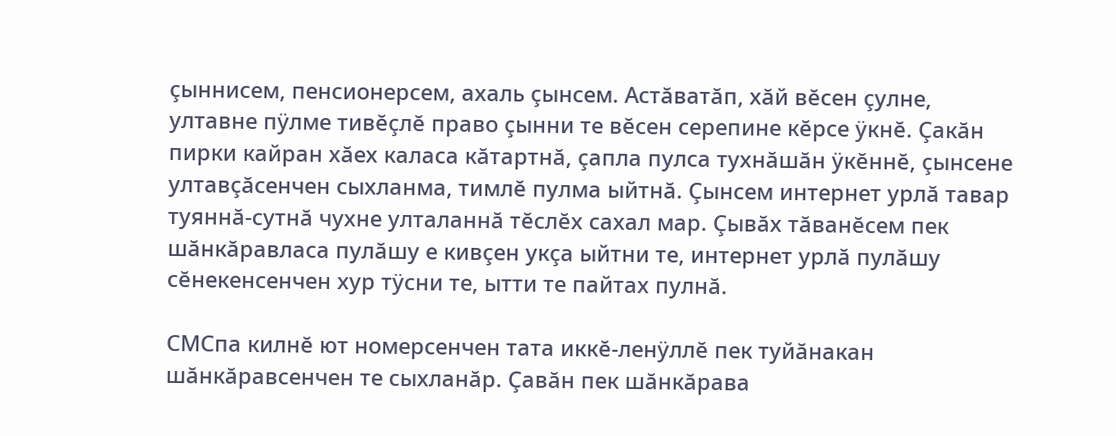çыннисем, пенсионерсем, ахаль çынсем. Астăватăп, хăй вĕсен çулне, ултавне пÿлме тивĕçлĕ право çынни те вĕсен серепине кĕрсе ÿкнĕ. Çакăн пирки кайран хăех каласа кăтартнă, çапла пулса тухнăшăн ÿкĕннĕ, çынсене ултавçăсенчен сыхланма, тимлĕ пулма ыйтнă. Çынсем интернет урлă тавар туяннă-сутнă чухне улталаннă тĕслĕх сахал мар. Çывăх тăванĕсем пек шăнкăравласа пулăшу е кивçен укçа ыйтни те, интернет урлă пулăшу сĕнекенсенчен хур тÿсни те, ытти те пайтах пулнă.

СМСпа килнĕ ют номерсенчен тата иккĕ-ленÿллĕ пек туйăнакан шăнкăравсенчен те сыхланăр. Çавăн пек шăнкăрава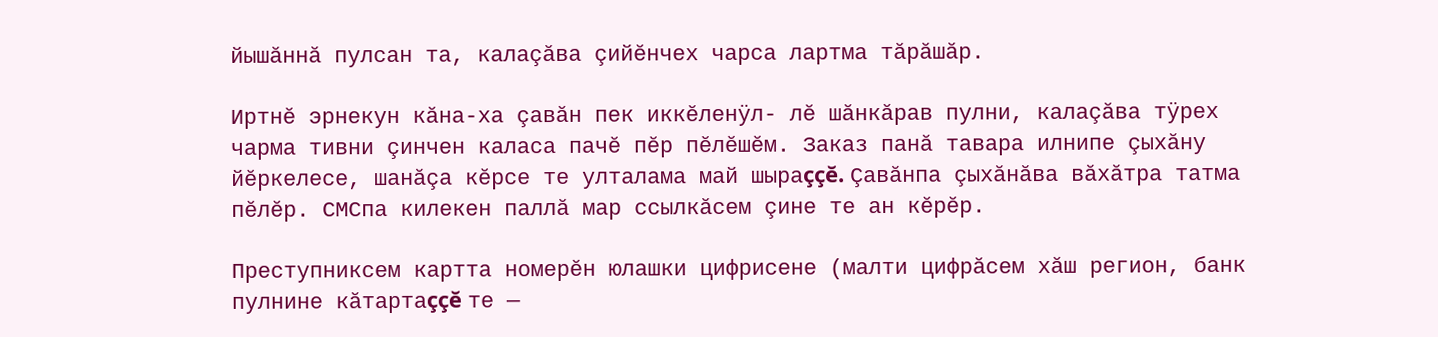йышăннă пулсан та, калаçăва çийĕнчех чарса лартма тăрăшăр.

Иртнĕ эрнекун кăна-ха çавăн пек иккĕленÿл- лĕ шăнкăрав пулни, калаçăва тÿрех чарма тивни çинчен каласа пачĕ пĕр пĕлĕшĕм. Заказ панă тавара илнипе çыхăну йĕркелесе, шанăçа кĕрсе те улталама май шыраççĕ. Çавăнпа çыхăнăва вăхăтра татма пĕлĕр. СМСпа килекен паллă мар ссылкăсем çине те ан кĕрĕр.

Преступниксем картта номерĕн юлашки цифрисене (малти цифрăсем хăш регион, банк пулнине кăтартаççĕ те —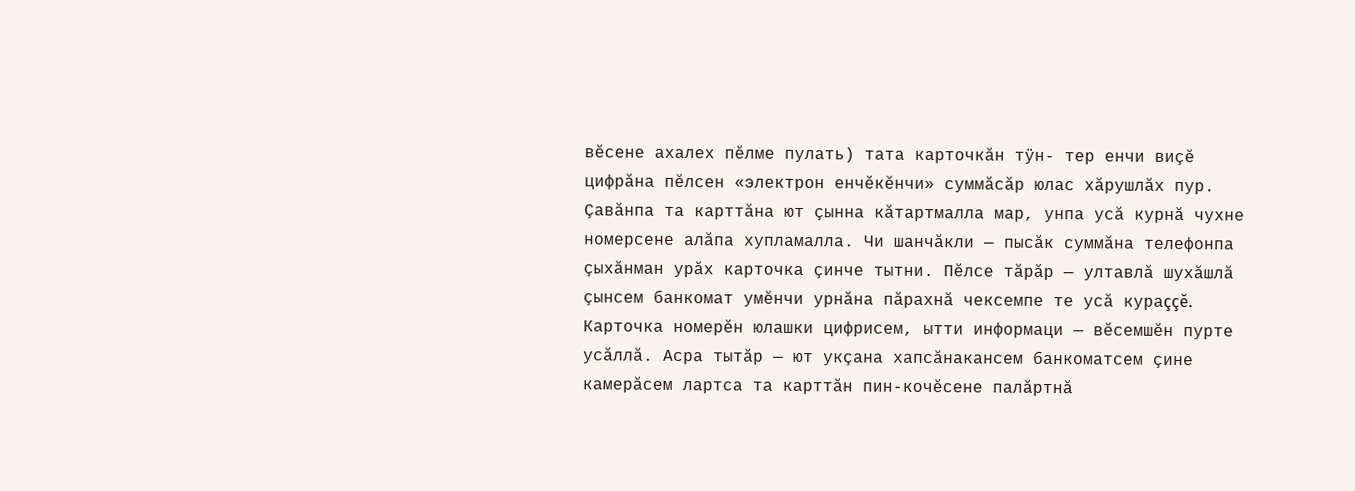вĕсене ахалех пĕлме пулать) тата карточкăн тÿн- тер енчи виçĕ цифрăна пĕлсен «электрон енчĕкĕнчи» суммăсăр юлас хăрушлăх пур. Çавăнпа та карттăна ют çынна кăтартмалла мар, унпа усă курнă чухне номерсене алăпа хупламалла. Чи шанчăкли — пысăк суммăна телефонпа çыхăнман урăх карточка çинче тытни. Пĕлсе тăрăр — ултавлă шухăшлă çынсем банкомат умĕнчи урнăна пăрахнă чексемпе те усă кураççĕ. Карточка номерĕн юлашки цифрисем, ытти информаци — вĕсемшĕн пурте усăллă. Асра тытăр — ют укçана хапсăнакансем банкоматсем çине камерăсем лартса та карттăн пин-кочĕсене палăртнă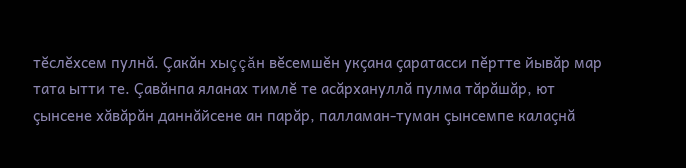тĕслĕхсем пулнă. Çакăн хыççăн вĕсемшĕн укçана çаратасси пĕртте йывăр мар тата ытти те. Çавăнпа яланах тимлĕ те асăрхануллă пулма тăрăшăр, ют çынсене хăвăрăн даннăйсене ан парăр, палламан-туман çынсемпе калаçнă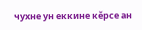чухне ун еккине кĕрсе ан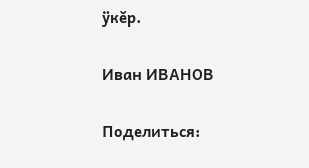ÿкĕр.

Иван ИВАНОВ

Поделиться: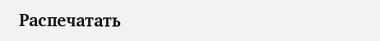Распечатать